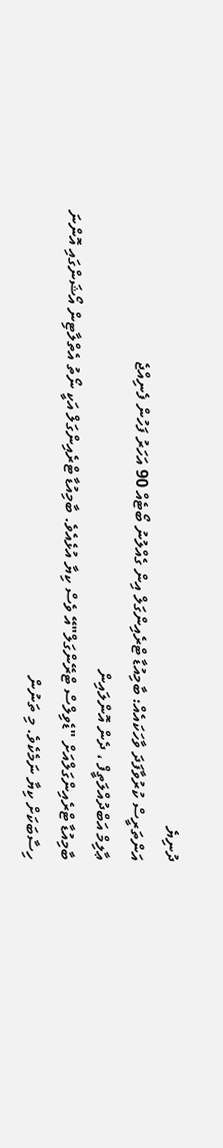ދުނިޔެ
އަންތަރީސް ކުރުވާފަދަ ވާހަކައެއް: ބާމިއުޑާ ޓްރެއިންގަލް އިން ގެއްލުނު ބޯޓެއް 90 އަހަރު ފަހުން ފެނިއްޖެ
ޢާލިމް އަބްދުއްލަތީފް ، ދެން އޮންލައިން
ބާމިއުޑާ ޓްރެއިންގަލްއަށް "ޑެވިލްސް ޓްރޭންގަލް"އޭ ވެސް ކިޔާ އުޅެއެވެ. ބާމިއުޑާ ޓްރެއިންގަލް އަކީ ނޯތު އެތްލާޓިން އޯޝަންގައި އޮންނަ ހިސާބަކަށް ކިޔާ ނަމެކެވެ. މި ތަނުން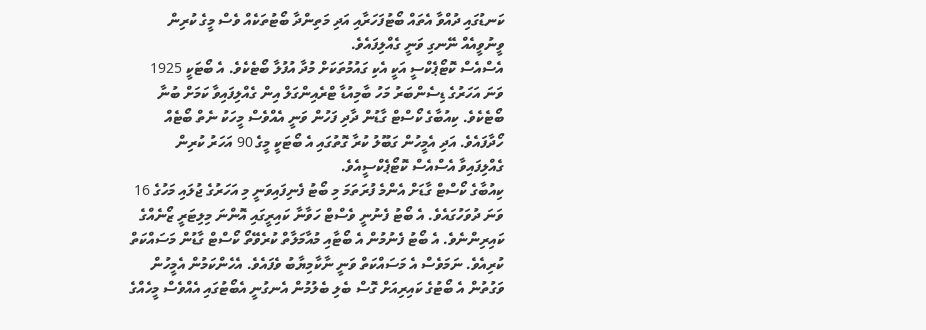ކަނޑުގައި ދުއްވާ އެތައް ބޯޓުފަހަރާއި އަދި މަތިންދާ ބޯޓުތަކެއް ވެސް މީގެ ކުރިން ވީނުވީއެއް ނޭނގި ވަނީ ގެއްލިފައެވެ.
އެސްއެސް ކޮޓޯޕެކްސީ އަކީ އެކި ގައުމުތަކަށް މުދާ އުފުލާ ބޯޓެކެވެ. އެ ބޯޓަކީ 1925 ވަނަ އަހަރުގެ ޑިސެންބަރު މަހު ބާމިއުޑާ ޓްރެއިންގަލް އިން ގެއްލިފައިވާ ކަމަށް ބުނާ ބޯޓެކެވެ. ކިއުބާގެ ކޯސްޓް ގާޑުން ދާދި ފަހުން ވަނީ އެއްވެސް މީހަކު ނެތް ބޯޓެއް ހޯދާފައެވެ. އަދި އެމީހުން ގަބޫލު ކުރާ ގޮތުގައި އެ ބޯޓަކީ މީގެ 90 އަހަރު ކުރިން ގެއްލިފައިވާ އެސްއެސް ކޮޓޯޕެކްސީއެވެ.
ކިއުބާގެ ކޯސްޓް ގާޑަށް އެންމެ ފުރަތަމަ މި ބޯޓު ފެނިފައިވަނީ މި އަހަރުގެ ޖުލައި މަހުގެ 16 ވަނަ ދުވަހުގައެވެ. އެ ބޯޓު ފެނުނީ ވެސްޓް ހަވާނާ ކައިރީގައި އޮންނަ މިލިޓަރީ ޒޯނެއްގެ ކައިރިންނެވެ. އެ ބޯޓު ފެނުމުން އެ ބޯޓާއި މުއާމަލާތް ކުރެވޭތޯ ކޯސްޓް ގާޑުން މަސައްކަތް ކުރިއެވެ. ނަމަވެސް އެ މަސައްކަތް ވަނީ ނާކާމިޔާބު ވެފައެވެ. އެހެންކަމުން އެމީހުން ވަގުތުން އެ ބޯޓުގެ ކައިރިއަށް ގޮސް ބެލި ބެލުމުން އެނގުނީ އެބޯޓުގައި އެއްވެސް މީހެއްގެ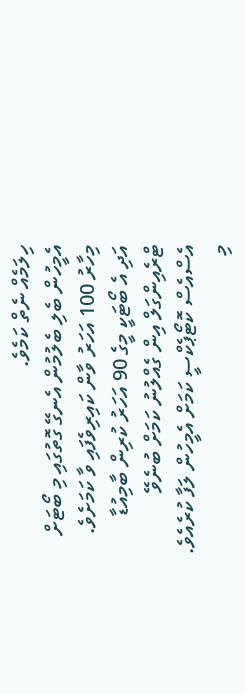ހިލަމެއް ނެތް ކަމެވެ.
އެމީހުން ބެލި ބެލުމުން އެނގޭ ގޮތުގައި މި ބޯޓަށް މިހާރު 100 އަހަރު ވާން ކައިރިވެފައި ވާ ކަމަށެވެ. އަދި އެ ބޯޓަކީ މީގެ 90 އަހަރު ކުރިން ބާމިއުޑާ ޓްރެއިންގަލް އިން ގެއްލުނު ކަމަށް ބުނެވޭ އެސްއެސް ކޮޓޯޕެކްސީ ކަމަށް އެމީހުން ލަފާ ކުރެއެވެ.
މި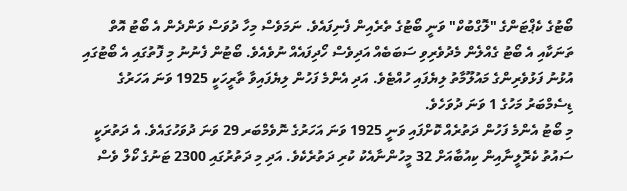ބޯޓުގެ ކެޕްޓަންގެ "ލޮގްބުކް" ވަނީ ބޯޓުގެ ތެރެއިން ފެނިފައެވެ. ނަމަވެސް މިހާ ދުވަސް ވަންދެން އެ ބޯޓު އޮތް ތަނަކާއި އެ ބޯޓު ގެއްލެން މެދުވެރިވި ސަބަބެއް އަދިވެސް ހޯދިފައެއް ނުވެއެވެ. ބޯޓުން ފެނުނު މި ފޮތުގައި އެ ބޯޓުގައި އުޅުނު ފަޅުވެރިންގެ މައުލޫމާތު ލިޔެފައި ހުއްޓެވެ. އަދި އެންމެ ފަހުން ލިޔެފައިވާ ތާރީހަކީ 1925 ވަނަ އަހަރުގެ ޑިސެމްބަރު މަހުގެ 1 ވަނަ ދުވަހެވެ.
މި ބޯޓު އެންމެ ފަހުން ދަތުރެއް ކޮށްފައި ވަނީ 1925 ވަނަ އަހަރުގެ ނޮވެމްބަރ 29 ވަނަ ދުވަހުގައެވެ. އެ ދަތުރަކީ ސައުތު ކެރޮލީނާއިން ކިއުބާއަށް 32 މީހުންނާއެކު ކުރި ދަތުރެކެވެ. އަދި މި ދަތުރުގައި 2300 ޓަނުގެ ކޯލް ވެސް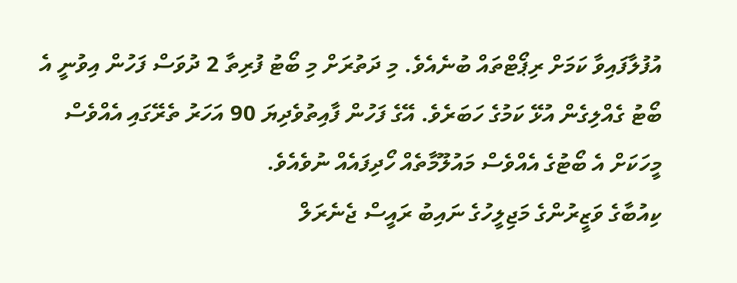އުފުލާފައިވާ ކަމަށް ރިޕޯޓްތައް ބުނެއެވެ. މި ދަތުރަށް މި ބޯޓު ފުރިތާ 2 ދުވަސް ފަހުން އިވުނީ އެ ބޯޓު ގެއްލިގެން އުޅޭ ކަމުގެ ހަބަރެވެ. އޭގެ ފަހުން ފާއިތުވެދިޔަ 90 އަހަރު ތެރޭގައި އެއްވެސް މީހަކަށް އެ ބޯޓުގެ އެއްވެސް މައުލޫމާތެއް ހޯދިފައެއް ނުވެއެވެ.
ކިއުބާގެ ވަޒީރުންގެ މަޖިލީހުގެ ނައިބު ރައީސް ޖެނެރަލް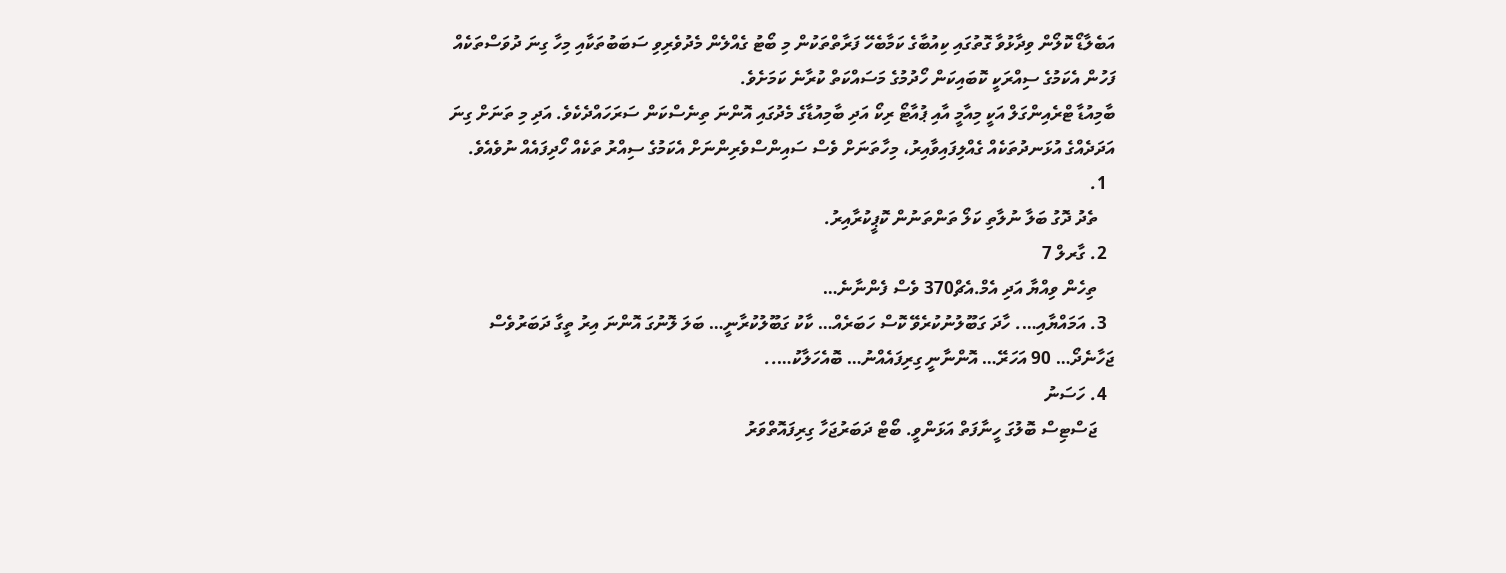އަބެލާޑޯ ކޮލޯން ވިދާޅުވާ ގޮތުގައި ކިއުބާގެ ކަމާބެހޭ ފަރާތްތަކުން މި ބޯޓު ގެއްލެން މެދުވެރިވި ސަބަބުތަކާއި މިހާ ގިނަ ދުވަސްތަކެއް ފަހުން އެކަމުގެ ސިއްރަކީ ކޮބައިކަން ހޯދުމުގެ މަސައްކަތް ކުރާނެ ކަމަށެވެ.
ބާމިއުޑާ ޓްރެއިންގަލް އަކީ މިއާމީ އާއި ޕުއާޓޯ ރިކޯ އަދި ބާމިއުޑާގެ މެދުގައި އޮންނަ ތިނެސްކަން ސަރަހައްދެކެވެ. އަދި މި ތަނަށް ގިނަ އަދަދެއްގެ އުޅަނދުތަކެއް ގެއްލިފައިވާއިރު، މިހާތަނަށް ވެސް ސައިންސްވެރިންނަށް އެކަމުގެ ސިއްރު ތަކެއް ހޯދިފައެއް ނުވެއެވެ.
  1.
    ތެދު ދޮގު ބަލާ ނުލާތި ކަލޯ ތަންތަނުން ކޮޕީކުރާއިރު.
  2. ގާރލް 7
    ތިހެން ވިއްޔާ އަދި އެމް.އެޗް370 ވެސް ފެންނާނެ…
  3. އަމައްޔާއި…. ހާދަ ގަބޫލުނުކުރެވޭ ކޮސް ހަބަރެއް… ކާކު ގަބޫލުކުރާނީ… ބަލަ ލޮނުގަ އޮންނަ އިރު ތީގާ ދަބަރުވެސް ޖަހާނެދޯ… 90 އަހަރޭ… އޮންނާނީ ގިރިފައެއްނު… ބޮއެހަލާކު…..
  4. ހަސަނު
    ޖަސްޓިސް ބޮލުގަ ހީނާފަތް އަޅަންވީ. ބޯޓް ދަބަރުޖަހާ ގިރިފައޮތްވަރު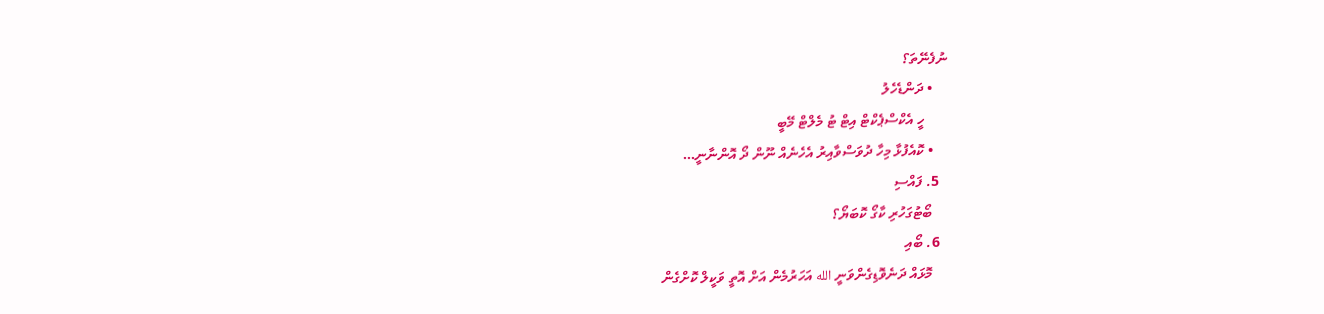ނުފެނޭތަ؟
    • ދަންޑެހެލު
      ހީ އެކްސްޕެކްޓް އިޓް ޓު މެލްޓް މޭބީ
    • ކޮއެފުޅާ މިހާ ދުވަސްވާއިރު އެހެނެއް ނޫން ދޯ އޮންނާނީ…
  5. ފައްސި
    ބޯޓުގަހުރި ކާގޯ ކޮބަޔޯ؟
  6. ބޯއި
    މޮޅައް ދަނެވޮޑިގެންވަނީ الله އަހަރުމެން އަށް އޮތީ ވަކީލް ކޮށްގެން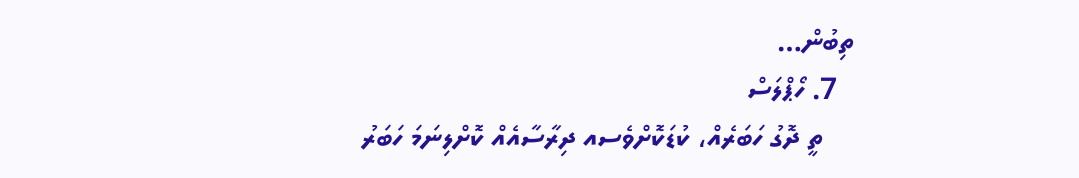ތިބުން…
  7. ހޯޕްލަސް
    ތީ ދޮގު ހަބަރެއް، ކުޑަކޮށްވެސއ ދިރާސާއެއް ކޮށްލިނަމަ ހަބަރު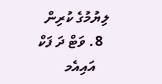ލިޔުމުގެ ކުރިން
  8. ވަޓް ދަ ފަކް
    އައިއެމ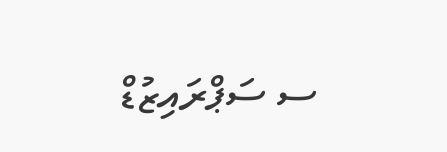ސ ސަޕްރައިޒުޑް